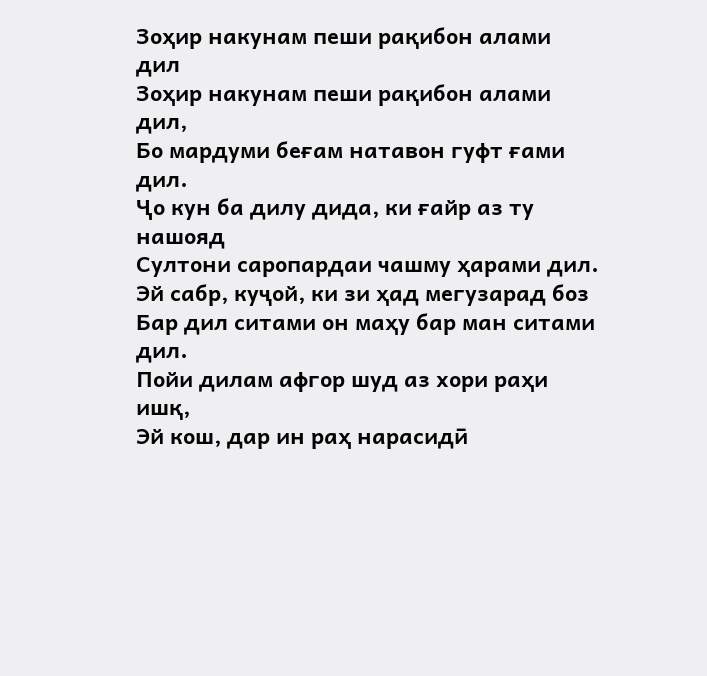Зоҳир накунам пеши рақибон алами дил
Зоҳир накунам пеши рақибон алами дил,
Бо мардуми беғам натавон гуфт ғами дил.
Ҷо кун ба дилу дида, ки ғайр аз ту нашояд
Султони саропардаи чашму ҳарами дил.
Эй сабр, куҷой, ки зи ҳад мегузарад боз
Бар дил ситами он маҳу бар ман ситами дил.
Пойи дилам афгор шуд аз хори раҳи ишқ,
Эй кош, дар ин раҳ нарасидӣ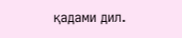қадами дил.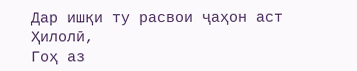Дар ишқи ту расвои ҷаҳон аст Ҳилолӣ,
Гоҳ аз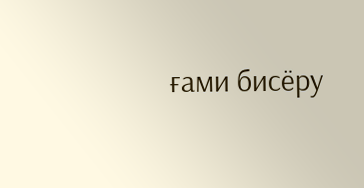ғами бисёру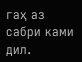гаҳ аз сабри ками дил.